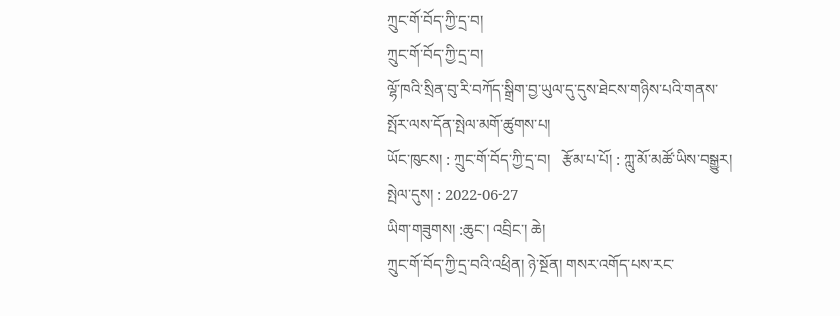ཀྲུང་གོ་བོད་ཀྱི་དྲ་བ།
ཀྲུང་གོ་བོད་ཀྱི་དྲ་བ།
ལྷོ་ཁའི་སྲིན་བུ་རི་བཀོད་སྒྲིག་བྱ་ཡུལ་དུ་དུས་ཐེངས་གཉིས་པའི་གནས་སྤོར་ལས་དོན་སྤེལ་མགོ་ཚུགས་པ།
ཡོང་ཁུངས། : ཀྲུང་གོ་བོད་ཀྱི་དྲ་བ།   རྩོམ་པ་པོ། : ཀླུ་མོ་མཚོ་ཡིས་བསྒྱུར།   སྤེལ་དུས། : 2022-06-27
ཡིག་གཟུགས། :ཆུང་། འབྲིང་། ཆེ།
ཀྲུང་གོ་བོད་ཀྱི་དྲ་བའི་འཕྲིན། ཉེ་སྔོན། གསར་འགོད་པས་རང་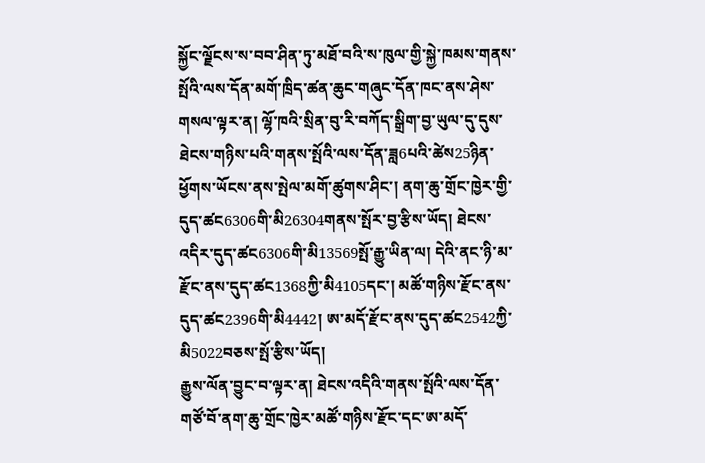སྐྱོང་ལྗོངས་ས་བབ་ཤིན་ཏུ་མཐོ་བའི་ས་ཁུལ་གྱི་སྐྱེ་ཁམས་གནས་སྤོའི་ལས་དོན་མགོ་ཁྲིད་ཚན་ཆུང་གཞུང་དོན་ཁང་ནས་ཤེས་གསལ་ལྟར་ན། ལྷོ་ཁའི་སྲིན་བུ་རི་བཀོད་སྒྲིག་བྱ་ཡུལ་དུ་དུས་ཐེངས་གཉིས་པའི་གནས་སྤོའི་ལས་དོན་ཟླ6པའི་ཚེས25ཉིན་ཕྱོགས་ཡོངས་ནས་སྤེལ་མགོ་ཚུགས་ཤིང་། ནག་ཆུ་གྲོང་ཁྱེར་གྱི་དུད་ཚང6306གི་མི26304གནས་སྤོར་བྱ་རྩིས་ཡོད། ཐེངས་འདིར་དུད་ཚང6306གི་མི13569སྤོ་རྒྱུ་ཡིན་ལ། དེའི་ནང་ཉི་མ་རྫོང་ནས་དུད་ཚང1368ཀྱི་མི4105དང་། མཚོ་གཉིས་རྫོང་ནས་དུད་ཚང2396གི་མི4442། ཨ་མདོ་རྫོང་ནས་དུད་ཚང2542ཀྱི་མི5022བཅས་སྤོ་རྩིས་ཡོད།
རྒྱུས་ལོན་བྱུང་བ་ལྟར་ན། ཐེངས་འདིའི་གནས་སྤོའི་ལས་དོན་གཙོ་བོ་ནག་ཆུ་གྲོང་ཁྱེར་མཚོ་གཉིས་རྫོང་དང་ཨ་མདོ་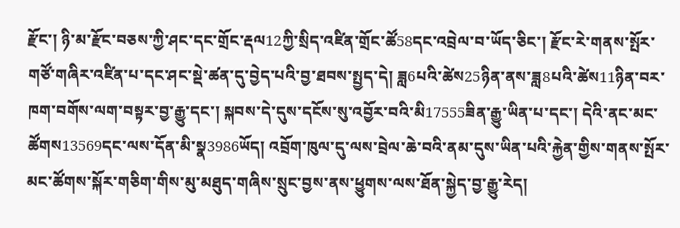རྫོང་། ཉི་མ་རྫོང་བཅས་ཀྱི་ཤང་དང་གྲོང་རྡལ12ཀྱི་སྲིད་འཛིན་གྲོང་ཚོ58དང་འབྲེལ་བ་ཡོད་ཅིང་། རྫོང་རེ་གནས་སྤོར་གཙོ་གཞིར་འཛིན་པ་དང་ཤང་སྡེ་ཚན་དུ་བྱེད་པའི་བྱ་ཐབས་སྤྱད་དེ། ཟླ6པའི་ཚེས25ཉིན་ནས་ཟླ8པའི་ཚེས11ཉིན་བར་ཁག་བགོས་ལག་བསྟར་བྱ་རྒྱུ་དང་། སྐབས་དེ་དུས་དངོས་སུ་འབྱོར་བའི་མི17555ཟིན་རྒྱུ་ཡིན་པ་དང་། དེའི་ནང་མང་ཚོགས13569དང་ལས་དོན་མི་སྣ3986ཡོད། འབྲོག་ཁུལ་དུ་ལས་བྲེལ་ཆེ་བའི་ནམ་དུས་ཡིན་པའི་རྐྱེན་གྱིས་གནས་སྤོར་མང་ཚོགས་སྐོར་གཅིག་གིས་མུ་མཐུད་གཞིས་སྲུང་བྱས་ནས་ཕྱུགས་ལས་ཐོན་སྐྱེད་བྱ་རྒྱུ་རེད།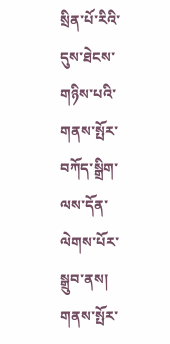སྲིན་པོ་རིའི་དུས་ཐེངས་གཉིས་པའི་གནས་སྤོར་བཀོད་སྒྲིག་ལས་དོན་ལེགས་པོར་སྒྲུབ་ནས། གནས་སྤོར་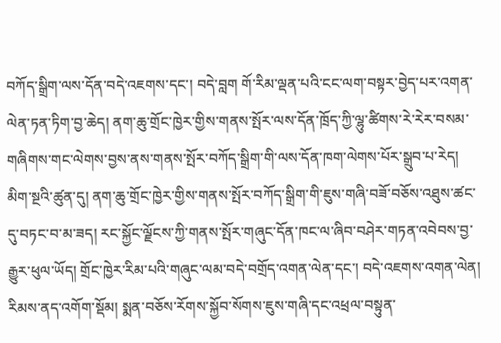བཀོད་སྒྲིག་ལས་དོན་བདེ་འཇགས་དང་། བདེ་བླག གོ་རིམ་ལྡན་པའི་ངང་ལག་བསྟར་བྱེད་པར་འགན་ལེན་ཏན་ཏིག་བྱ་ཆེད། ནག་ཆུ་གྲོང་ཁྱེར་གྱིས་གནས་སྤོར་ལས་དོན་ཁྲོད་ཀྱི་ལྷུ་ཚིགས་རེ་རེར་བསམ་གཞིགས་གང་ལེགས་བྱས་ནས་གནས་སྤོར་བཀོད་སྒྲིག་གི་ལས་དོན་ཁག་ལེགས་པོར་སྒྲུབ་པ་རེད། མིག་སྔའི་ཚུན་དུ། ནག་ཆུ་གྲོང་ཁྱེར་གྱིས་གནས་སྤོར་བཀོད་སྒྲིག་གི་ཇུས་གཞི་བཟོ་བཅོས་འཐུས་ཚང་དུ་བཏང་བ་མ་ཟད། རང་སྐྱོང་ལྗོངས་ཀྱི་གནས་སྤོར་གཞུང་དོན་ཁང་ལ་ཞིབ་བཤེར་གཏན་འབེབས་བྱ་རྒྱུར་ཕུལ་ཡོད། གྲོང་ཁྱེར་རིམ་པའི་གཞུང་ལམ་བདེ་བགྲོད་འགན་ལེན་དང་། བདེ་འཇགས་འགན་ལེན། རིམས་ནད་འགོག་སྡོམ། སྨན་བཅོས་རོགས་སྐྱོབ་སོགས་ཇུས་གཞི་དང་འཕྲལ་བསྟུན་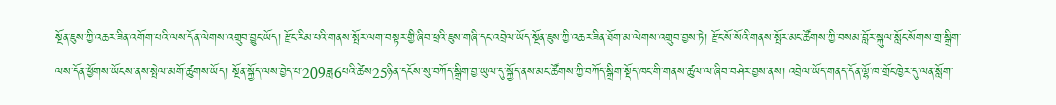སྔོན་ཇུས་ཀྱི་འཆར་ཟིན་འགོག་པའི་ལས་དོན་ལེགས་འགྲུབ་བྱུང་ཡོད། རྫོང་རིམ་པའི་གནས་སྤོར་ལག་བསྟར་གྱི་ཞིབ་ཕྲའི་ཇུས་གཞི་དང་འབྲེལ་ཡོད་སྔོན་ཇུས་ཀྱི་འཆར་ཟིན་ཐོག་མ་ལེགས་འགྲུབ་བྱས་ཏེ། རྫོང་སོ་སོའི་གནས་སྤོར་མང་ཚོགས་ཀྱི་བསམ་བློར་སྐུལ་སློང་སོགས་གྲ་སྒྲིག་ལས་དོན་ཕྱོགས་ཡོངས་ནས་སྤེལ་མགོ་ཚུགས་ཡོད། སྔོན་སྐྱོད་ལས་བྱེད་པ་209ཟླ6པའི་ཚེས25ཉིན་དངོས་སུ་བཀོད་སྒྲིག་བྱ་ཡུལ་དུ་སྐྱོད་ནས་མང་ཚོགས་ཀྱི་བཀོད་སྒྲིག་སྡོད་ཁང་གི་གནས་ཚུལ་ལ་ཞིབ་བཤེར་བྱས་ནས། འབྲེལ་ཡོད་གནད་དོན་ལྷོ་ཁ་གྲོང་ཁྱེར་དུ་ལན་སློག་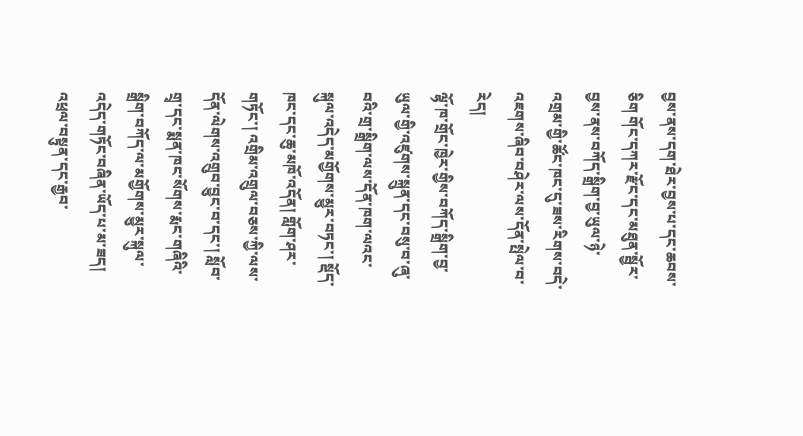བྱས་ནས་དག་ཐེར་བྱས་པ་དང་ཆབས་ཅིག གོང་དཀར་རྫོང་དང་མཐུན་སྦྱོར་བྱས་ནས་བཀོད་སྒྲིག་བྱ་ཡུལ་ཉེ་འགྲམ་གྱི་ཚོང་ཁང་དུ་ཟས་རིགས་བདེ་འཇགས་ཞིབ་བཤེར་ལས་དོན་སྤེལ་བ་རེད།
ལྷོ་ཁ་གྲོང་ཁྱེར་གྱིས་བཀོད་སྒྲིག་བྱ་ཡུལ་གྱི་འཛུགས་སྐྲུན་དང་བསུ་བ་ཞུ་བའི་གྲ་སྒྲིག་ལས་དོན་ཁག་ལའང་སྐུལ་འདེད་མགྱོགས་མྱུར་བཏང་། སྡོད་ཁང་དང་ཆུ་མཁོ་འདོན། གློག་ཤར་གཏོང་། འགྲིམ་འགྲུལ་བཅས་ཀྱི་ལས་དོན་ལེགས་འགྲུབ་བྱུང་བ་དང་། སློབ་གྲྭ་དང་སྨན་ཁང་སོགས་རྨང་གཞིའི་སྒྲིག་བཀོད་ལ་མགྱོགས་མྱུར་སྐུལ་འདེད་གཏོང་བཞིན་ཡོད་པ་མ་ཟད། འཕྲལ་བསྟུན་དང་རྒྱབ་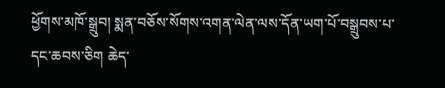ཕྱོགས་མཁོ་སྒྲུབ། སྨན་བཅོས་སོགས་འགན་ལེན་ལས་དོན་ཡག་པོ་བསྒྲུབས་པ་དང་ཆབས་ཅིག ཆེད་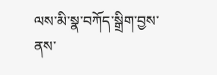ལས་མི་སྣ་བཀོད་སྒྲིག་བྱས་ནས་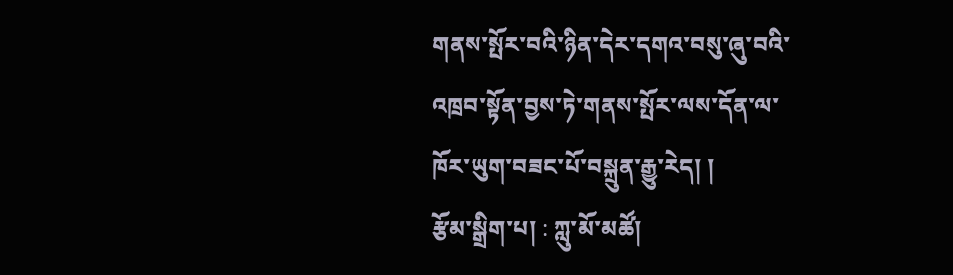གནས་སྤོར་བའི་ཉིན་དེར་དགའ་བསུ་ཞུ་བའི་འཁྲབ་སྟོན་བྱས་ཏེ་གནས་སྤོར་ལས་དོན་ལ་ཁོར་ཡུག་བཟང་པོ་བསྐྲུན་རྒྱུ་རེད། །
རྩོམ་སྒྲིག་པ། : ཀླུ་མོ་མཚོ།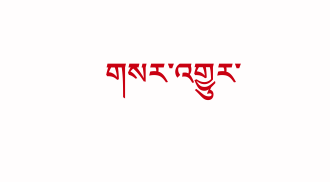གསར་འགྱུར་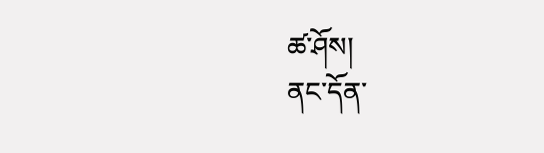ཚ་ཤོས།
ནང་དོན་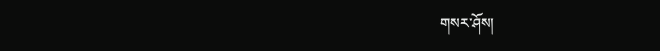གསར་ཤོས།